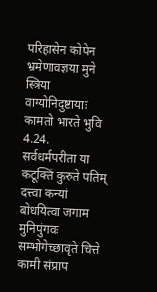परिहासेन कोपेन भ्रमेणावज्ञया मुने
स्त्रिया वाग्योनिदुष्टायाः कामतो भारते भुवि 4.24.
सर्वधर्मपरीता या कटूक्तिं कुरुते पतिम्
दत्त्वा कन्यां बोधयित्वा जगाम मुनिपुंगवः
सम्भोगेच्छावृते चित्ते कामी संप्राप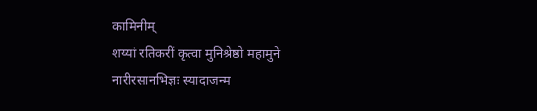कामिनीम्
शय्यां रतिकरीं कृत्वा मुनिश्रेष्ठो महामुने
नारीरसानभिज्ञः स्यादाजन्म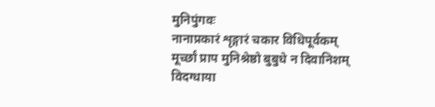मुनिपुंगवः
नानाप्रकारं शृङ्गारं चकार विधिपूर्वकम्
मूर्च्छां प्राप मुनिश्रेष्ठो बुबुधे न दिवानिशम्
विदग्धाया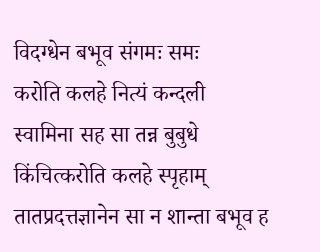विदग्धेन बभूव संगमः समः
करोति कलहे नित्यं कन्दली स्वामिना सह सा तन्न बुबुधे किंचित्करोति कलहे स्पृहाम्
तातप्रदत्तज्ञानेन सा न शान्ता बभूव ह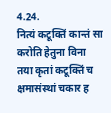4.24.
नित्यं कटूक्तिं कान्तं सा करोति हेतुना विना
तया कृतां कटूक्तिं च क्षमासंस्थां चकार ह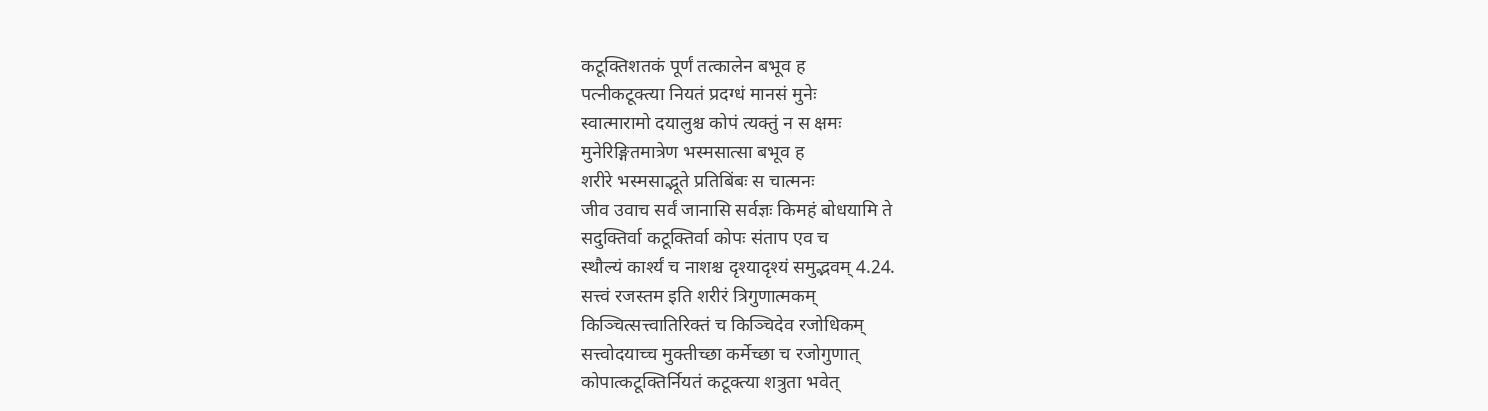कटूक्तिशतकं पूर्णं तत्कालेन बभूव ह
पत्नीकटूक्त्या नियतं प्रदग्धं मानसं मुनेः
स्वात्मारामो दयालुश्च कोपं त्यक्तुं न स क्षमः
मुनेरिङ्गितमात्रेण भस्मसात्सा बभूव ह
शरीरे भस्मसाद्भूते प्रतिबिंबः स चात्मनः
जीव उवाच सर्वं जानासि सर्वज्ञः किमहं बोधयामि ते
सदुक्तिर्वा कटूक्तिर्वा कोपः संताप एव च
स्थौल्यं कार्श्यं च नाशश्च दृश्यादृश्यं समुद्भवम् 4.24.
सत्त्वं रजस्तम इति शरीरं त्रिगुणात्मकम्
किञ्चित्सत्त्वातिरिक्तं च किञ्चिदेव रजोधिकम्
सत्त्वोदयाच्च मुक्तीच्छा कर्मेच्छा च रजोगुणात्
कोपात्कटूक्तिर्नियतं कटूक्त्या शत्रुता भवेत्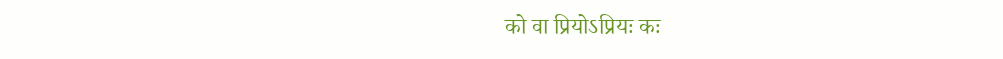को वा प्रियोऽप्रियः कः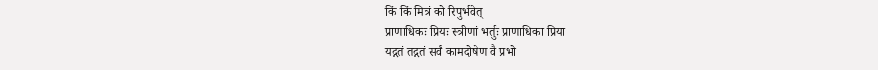किं किं मित्रं को रिपुर्भवेत्
प्राणाधिकः प्रियः स्त्रीणां भर्तुः प्राणाधिका प्रिया
यद्गतं तद्गतं सर्वं कामदोषेण वै प्रभो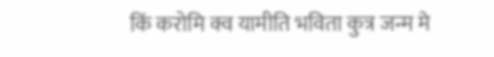किं करोमि क्व यामीति भविता कुत्र जन्म मे